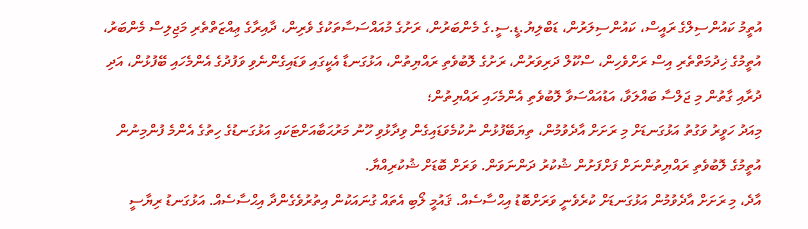އުތީމު ކައުންސިލްގެ ރައީސް، ކައުންސިލަރުން، ޑަބްލިޔު.ޑީ.ސީ.ގެ މެންބަރުން، ރަށުގެ މުއައްސަސާތަކުގެ ވެރިން، ދާއިރާގެ ޢިއްޒަތްތެރި މަޖިލިސް މެންބަރު، އުތީމުގެ ޚިދުމަތްތެރި އިސް ރަށްވެހިން، ސްކޫލް ދަރިވަރުން، ރަށުގެ ލޮބުވެތި ރައްޔިތުން، އަޅުގަނޑާ އެކީގައި ވަޑައިގެންނެވި ވަފުދުގެ އެންމެހައި ބޭފުޅުން، އަދި ދުރާއި ގާތުން މި ޖަލްސާ ބައްލަވާ، އަޑުއައްސަވާ ލޮބުވެތި އެންމެހައި ރައްޔިތުން؛
މިއަދު ހަވީރު ވަގުތު އަޅުގަނޑަށް މި ރަށަށް އާދެވުމުން، ތިޔަބޭފުޅުން ނުކުމެވަޑައިގެން ވިދާޅުވި ހޫނު މަރުޙަބާއަށްޓަކައި އަޅުގަނޑުގެ ހިތުގެ އެންމެ ފުންމިނުން އުތީމުގެ ލޮބުވެތި ރައްޔިތުންނަށް ފަށްފަށުން ޝުކުރު ދަންނަވަން. ވަރަށް ބޮޑަށް ޝުކުރިއްޔާ.
އާދެ، މި ރަށަށް އާދެވުމުން އަޅުގަނޑަށް ކުރެވެނީ ވަރަށްބޮޑު އިޙްސާސެއް. ޤައުމީ ލޯބި އެތައް ގުނައަކުން އިތުރުވެގެންދާ އިޙްސާސެއް. އަޅުގަނޑު ރިޔާސީ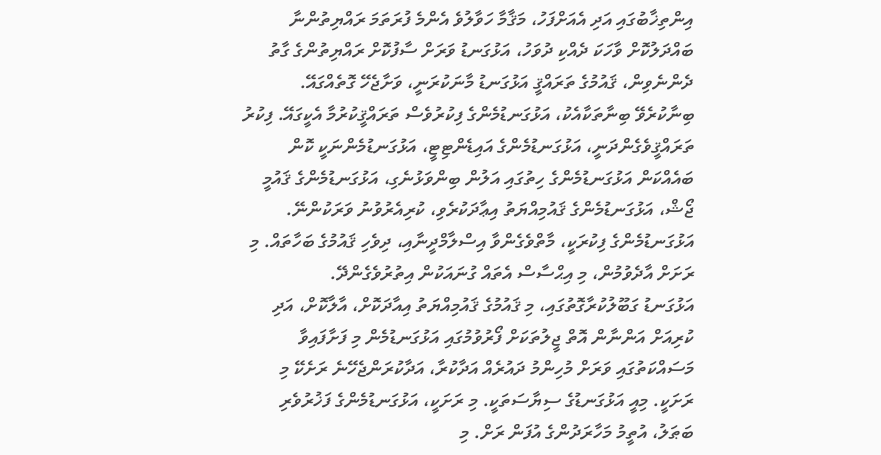އިންތިޚާބުގައި އަދި އެއަށްފަހު، މަޤާމާ ހަވާލުވެ އެންމެ ފުރަތަމަ ރައްޔިތުންނާ ބައްދަލުކޮށް ވާހަކަ ދެއްކި ދުވަހު، އަޅުގަނޑު ވަރަށް ސާފުކޮށް ރައްޔިތުންގެ ގާތު ދެންނެވިން، ޤައުމުގެ ތަރައްޤީ އަޅުގަނޑު މާނަކުރަނީ، ވަށާޖެހޭ ގޮތެއްގައޭ. ބިނާކުރެވޭ ބިނާތަކާއެކު، އަޅުގަނޑުމެންގެ ފިކުރުވެސް ތަރައްޤީކުރުމާ އެކީގައޭ. ފިކުރު ތަރައްޤީވެގެންދަނީ، އަޅުގަނޑުމެންގެ އައިޑެންޓިޓީ، އަޅުގަނޑުމެންނަކީ ކޮން ބައެއްކަން އަޅުގަނޑުމެންގެ ހިތުގައި އަލުން ބިންވަޅުނެގި، އަޅުގަނޑުމެންގެ ޤައުމީ ޖޯޝް، އަޅުގަނޑުމެންގެ ޤައުމިއްޔަތު އިޢާދަކުރެވި، ކުރިއެރުވުނު ވަރަކުންނޭ. އަޅުގަނޑުމެންގެ ފިކުރަކީ، މާތްވެގެންވާ އިސްލާމްދީނާއި، ދިވެހި ޤައުމުގެ ބަހާތައް. މި ރަށަށް އާދެވުމުން، މި އިޙްސާސް އެތައް ގުނައަކުން އިތުރުވެގެންދޭ.
އަޅުގަނޑު ގަބޫލުކުރާގޮތުގައި، މި ޤައުމުގެ ޤައުމިއްޔަތު އިއާދަކޮށް، އާލާކޮށް، އަދި ކުރިއަށް އަންނާން އޮތް ޖީލުތަކަށް ފޯރުވުމުގައި އަޅުގަނޑުމެން މި ފަށާފައިވާ މަސައްކަތުގައި ވަރަށް މުހިންމު ދައުރެއް އަދާކުރާ، އަދާކުރަންޖެހޭނެ ރަށެކޭ މި ރަށަކީ. މިއީ އަޅުގަނޑުގެ ސިޔާސަތަކީ. މި ރަށަކީ، އަޅުގަނޑުމެންގެ ފަޚުރުވެރި ބަޠަލު، އުތީމު މަހާރަދުންގެ އުފަން ރަށް. މި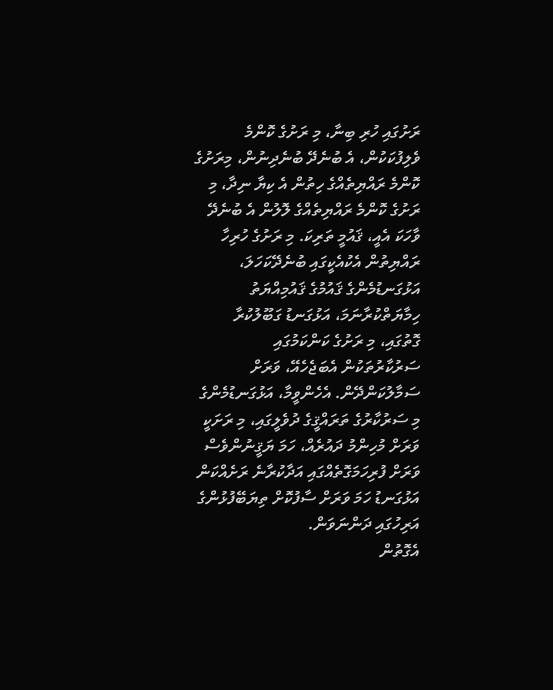ރަށުގައި ހުރި ބިނާ، މި ރަށުގެ ކޮންމެ ވެލިފުކަކުން، އެ ބުނެދޭ ބުނެދިނުން، މިރަށުގެ ކޮންމެ ރައްޔިތެއްގެ ހިތުން އެ ކިޔާ ނިދާ، މި ރަށުގެ ކޮންމެ ރައްޔިތެއްގެ ލޮލުން އެ ބުނެދޭ ވާހަކަ އެއީ، ޤައުމީ ތަރިކަ. މި ރަށުގެ ހުރިހާ ރައްޔިތުން އެކުއެކީގައި ބުނެދޭކަހަލަ، އަޅުގަނޑުމެންގެ ޤައުމުގެ ޤައުމިއްޔަތު ހިމާޔަތްކުރާނަމަ، އަޅުގަނޑު ގަބޫލުކުރާ ގޮތުގައި، މި ރަށުގެ ކަންކަމުގައި ސަރުކާރުތަކުން އެބަޖެހެއޭ، ވަރަށް ސަމާލުކަންދޭން. އެހެންވީމާ، އަޅުގަނޑުމެންގެ މި ސަރުކާރުގެ ތަރައްޤީގެ ދުވެލީގައި، މި ރަށަކީ ވަރަށް މުހިންމު ދައުރެއް، ހަމަ ޔަޤީނުންވެސް ވަރަށް ފުރިހަމަގޮތެއްގައި އަދާކުރާނެ ރަށެއްކަން އަޅުގަނޑު ހަމަ ވަރަށް ސާފުކޮށް ތިޔަބޭފުޅުންގެ އަރިހުގައި ދަންނަވަން.
އެގޮތުން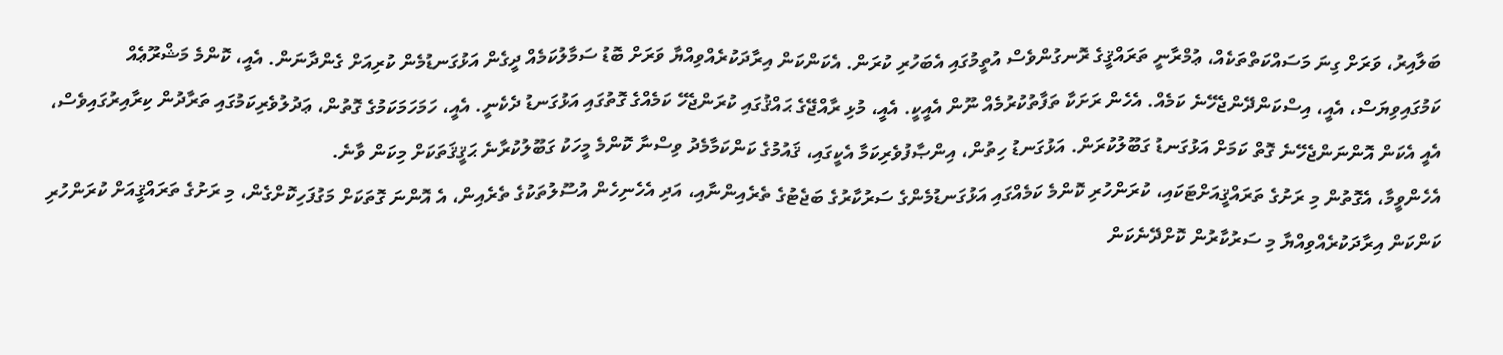ބަލާއިރު، ވަރަށް ގިނަ މަސައްކަތްތަކެއް، ޢުމްރާނީ ތަރައްޤީގެ ރޮނގުންވެސް އުތީމުގައި އެބަހުރި ކުރަން. އެކަންކަން އިރާދަކުރެއްވިއްޔާ ވަރަށް ބޮޑު ސަމާލުކަމެއް ދީގެން އަޅުގަނޑުމެން ކުރިއަށް ގެންދާނަން. އެއީ، ކޮންމެ މަޝްރޫޢެއް ކަމުގައިވިޔަސް، އެއީ، އިސްކަންދޭންޖެހޭނެ ކަމެއް. އެހެން ރަށަކާ ތަފާތުކުރުމެއް ނޫން އެއީކީ. އެއީ، މުޅި ރާއްޖޭގެ ޙައްޤުގައި ކުރަންޖެހޭ ކަމެއްގެ ގޮތުގައި އަޅުގަނޑު ދެކެނީ. އެއީ، ހަމަހަމަކަމުގެ ގޮތުން، ޢަދުލުވެރިކަމުގައި ތަރާދުން ކިރާއިރުގައިވެސް، އެއީ އެކަން އޮންނަންޖެހޭނެ ގޮތް ކަމަށް އަޅުގަނޑު ގަބޫލުކުރަން. އަޅުގަނޑު ހިތުން، އިންޞާފުވެރިކަމާ އެކީގައި، ޤައުމުގެ ކަންކަމާމެދު ވިސްނާ ކޮންމެ މީހަކު ގަބޫލުކުރާނެ ޙަޤީޤަތަކަށް މިކަން ވާނެ.
އެހެންވީމާ، އެގޮތުން މި ރަށުގެ ތަރައްޤީއަށްޓަކައި، ކުރަންހުރި ކޮންމެ ކަމެއްގައި އަޅުގަނޑުމެންގެ ސަރުކާރުގެ ބަޖެޓުގެ ތެރެއިންނާއި، އަދި އެހެނިހެން އުސޫލުތަކުގެ ތެރެއިން، އެ އޮންނަ ގޮތަކަށް މަގުފަހިކޮށްގެން، މި ރަށުގެ ތަރައްޤީއަށް ކުރަންހުރި ކަންކަން އިރާދަކުރެއްވިއްޔާ މި ސަރުކާރުން ކޮށްދޭނެކަން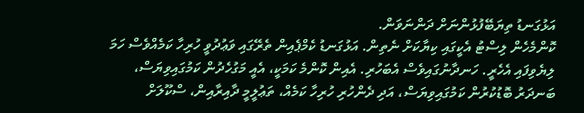އަޅުގަނޑު ތިޔަބޭފުޅުންނަށް ދަންނަވަން.
ކޮންމެހެން ލިސްޓު އެކީގައި ކިޔާކަށް ނެތިން. އަޅުގަނޑު ކެމްޕެއިން ތެރޭގައި ވަޢުދުވީ ހުރިހާ ކަމެއްވެސް ހަމަ ލިޔެވިފައި އެހެރީ. ހަނދާނުގައިވެސް އެބަހުރި. އެއިން ކޮންމެ ކަމަކީ، އެއީ މަގުހެދުން ކަމުގައިވިޔަސް، ބަނދަރު ބޮޑުކުރުން ކަމުގައިވިޔަސް، އަދި ދެންހުރި ހުރިހާ ކަމެއް، ތަޢުލީމީ ދާއިރާއިން، ސްކޫލަށް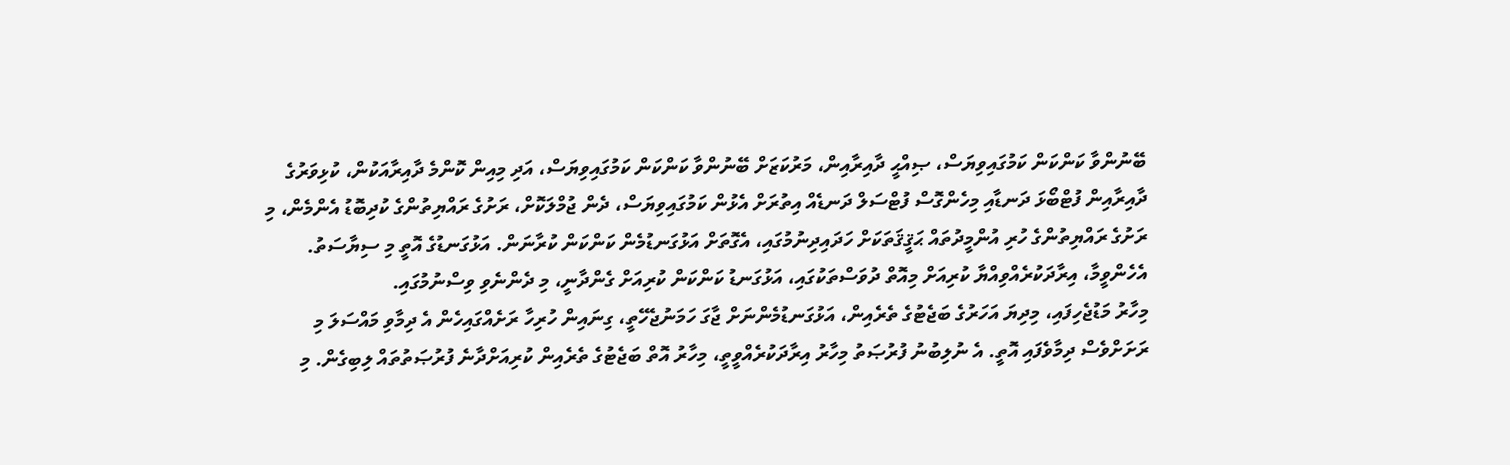ބޭނުންވާ ކަންކަން ކަމުގައިވިޔަސް، ޞިއްޙީ ދާއިރާއިން، މަރުކަޒަށް ބޭނުންވާ ކަންކަން ކަމުގައިވިޔަސް، އަދި މިއިން ކޮންމެ ދާއިރާއަކުން، ކުޅިވަރުގެ ދާއިރާއިން ފުޓްބޯޅަ ދަނޑާއި މިހެންގޮސް ފުޓްސަލް ދަނޑެއް އިތުރަށް އެޅުން ކަމުގައިވިޔަސް، ދެން ޖުމްލަކޮށް، ރަށުގެ ރައްޔިތުންގެ ކުދިބޮޑު އެންމެން، މި ރަށުގެ ރައްޔިތުންގެ ހުރި އުންމީދުތައް ޙަޤީޤަތަކަށް ހަދައިދިނުމުގައި، އެގޮތަށް އަޅުގަނޑުމެން ކަންކަން ކުރާނަން. އަޅުގަނޑުގެ އޮތީ މި ސިޔާސަތު. އެހެންވީމާ، އިރާދަކުރެއްވިއްޔާ ކުރިއަށް މިއޮތް ދުވަސްތަކުގައި، އަޅުގަނޑު ކަންކަން ކުރިއަށް ގެންދާނީ، މި ދެންނެވި ވިސްނުމުގައި.
މިހާރު މަޑުޖެހިފައި، މިދިޔަ އަހަރުގެ ބަޖެޓުގެ ތެރެއިން، އަޅުގަނޑުމެންނަށް ޖާގަ ހަމަނުޖެހޭތީ، ގިނައިން ހުރިހާ ރަށެއްގައިހެން އެ ދިމާވި މައްސަލަ މި ރަށަށްވެސް ދިމާވެފައި އޮތީ. އެ ނުލިބުނު ފުރުޞަތު މިހާރު އިރާދަކުރެއްވީތީ، މިހާރު އޮތް ބަޖެޓުގެ ތެރެއިން ކުރިއަށްދާނެ ފުރުޞަތުތައް ލިބިގެން. މި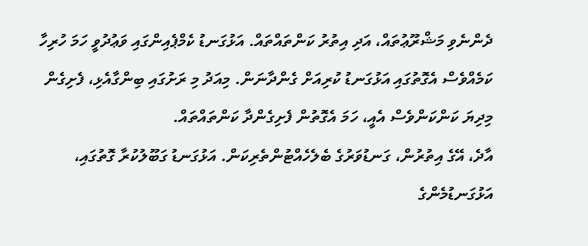ދެންނެވި މަޝްރޫޢުތައް، އަދި އިތުރު ކަންތައްތައް. އަޅުގަނޑު ކެމްޕެއިންގައި ވަޢުދުވީ ހަމަ ހުރިހާ ކަމެއްވެސް އެގޮތުގައި އަޅުގަނޑު ކުރިއަށް ގެންދާނަން. މިއަދު މި ރަށުގައި ބިންގާއެޅި، ފެށިގެން މިދިޔަ ކަންކަންވެސް އެއީ، ހަމަ އެގޮތުން ފެށިގެންދާ ކަންތައްތައް.
އާދެ، އޭގެ އިތުރުން، ގަނޑުވަރުގެ ބެލެހެއްޓުންތެރިކަން. އަޅުގަނޑު ގަބޫލުކުރާ ގޮތުގައި، އަޅުގަނޑުމެންގެ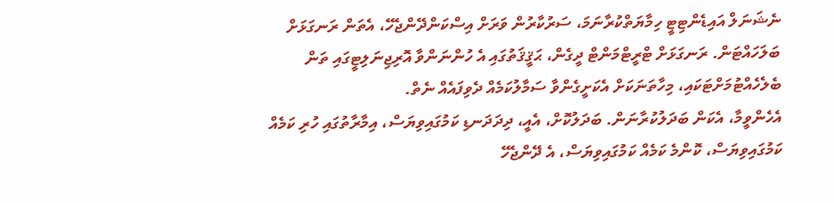ނެޝަނަލް އައިޑެންޓިޓީ ހިމާޔަތްކުރާނަމަ، ސަރުކާރުން ވަރަށް އިސްކަންދޭންޖެހޭ، އެތަން ރަނގަޅަށް ބަލަހައްޓަން. ރަނގަޅަށް ޓްރީޓްމަންޓް ދީގެން، ޙަޤީޤަތުގައި އެ ހުންނަންވާ އޮރިޖިނަލިޓީގައި ތަން ބެލެހެއްޓުމަށްޓަކައި، މިހާތަނަކަށް އެކަށީގެންވާ ސަމާލުކަމެއް ދެވިފައެއް ނެތް.
އެހެންވީމާ، އެކަން ބަދަލުކުރާނަން. ބަދަލުކޮށް، އެއީ، ދިދަދަނޑި ކަމުގައިވިޔަސް، އިމާރާތުގައި ހުރި ކަމެއް ކަމުގައިވިޔަސް، ކޮންމެ ކަމެއް ކަމުގައިވިޔަސް، އެ ދޭންޖެހޭ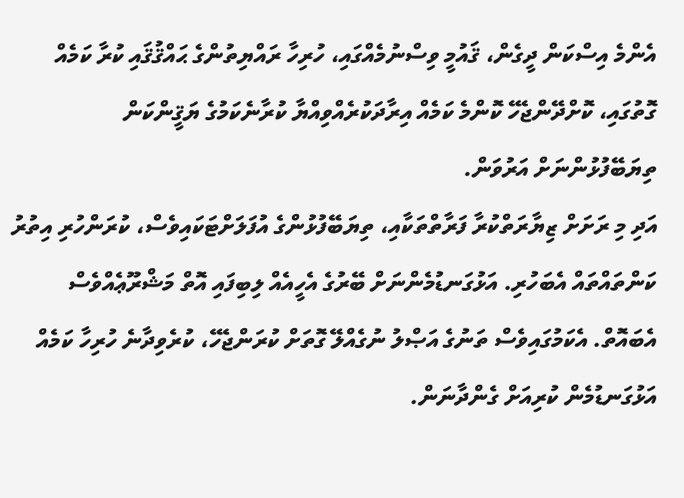އެންމެ އިސްކަން ދީގެން، ޤައުމީ ވިސްނުމެއްގައި، ހުރިހާ ރައްޔިތުންގެ ޙައްޤުޤައި ކުރާ ކަމެއް ގޮތުގައި، ކޮށްދޭންޖެހޭ ކޮންމެ ކަމެއް އިރާދަކުރެއްވިއްޔާ ކުރާނެކަމުގެ ޔަޤީންކަން ތިޔަބޭފުޅުންނަށް އަރުވަން.
އަދި މި ރަށަށް ޒިޔާރަތްކުރާ ފަރާތްތަކާއި، ތިޔަބޭފުޅުންގެ އުފަލަށްޓަކައިވެސް، ކުރަންހުރި އިތުރު ކަންތައްތައް އެބަހުރި. އަޅުގަނޑުމެންނަށް ބޭރުގެ އެހީއެއް ލިބިފައި އޮތް މަޝްރޫޢެއްވެސް އެބައޮތް. އެކަމުގައިވެސް ތަނުގެ އަޞްލު ނުގެއްލޭ ގޮތަށް ކުރަންޖެހޭ، ކުރެވިދާނެ ހުރިހާ ކަމެއް އަޅުގަނޑުމެން ކުރިއަށް ގެންދާނަން.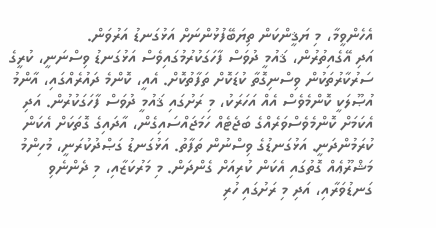އެހެންވީމާ، މި ޔަޤީންކަން ތިޔަބޭފުޅުންނަށް އަޅުގަނޑު އަރުވަން.
އަދި އޭގެއިތުރުން، ޤައުމީ ދުވަސް ފާހަގަކުރުމުގައިވެސް އަޅުގަނޑު ވިސްނަނީ، ކުރީގެ ސަރުކާރުތަކުން ވިސްނިގޮތާ ކުޑަކޮށް ތަފާތުކޮށް. އެއީ، ކޮންމެ ދައުރެއްގައި، އާންމު އުޞޫލަކީ ކޮންމެވެސް އެއް އަހަރަކު، މި ރަށުގައި ޤައުމީ ދުވަސް ފާހަގަކުރުން. އަދި އެކަމަށް ކޮންމެވެސްވަރެއްގެ ބަޖެޓެއް ހަމަޖައްސައިގެން، އާދައިގެ ގޮތަކަށް އެކަން ކުރަމުންދަނީ. އަޅުގަނޑުގެ ވިސްނުން ތަފާތު. އަޅުގަނޑު ގަޞްދުކުރަނީ، މުހިންމު މަޝްރޫޢެއް ގޮތުގައި އެކަން ކުރިއަށް ގެންދަން. މި މަރުކަޒާއި، މި ދެންނެވި ގަނޑުވަރާއި، އަދި މި ރަށުގައި ހުރި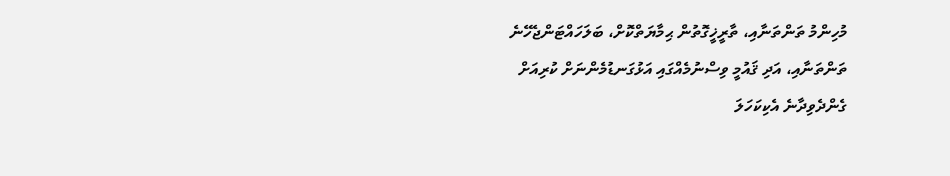މުހިންމު ތަންތަނާއި، ތާރީޚީގޮތުން ޙިމާޔަތްކޮށް، ބަލަހައްޓަންޖެހޭނެ ތަންތަނާއި، އަދި ޤައުމީ ވިސްނުމެއްގައި އަޅުގަނޑުމެންނަށް ކުރިއަށް ގެންދެވިދާނެ އެކިކަހަލަ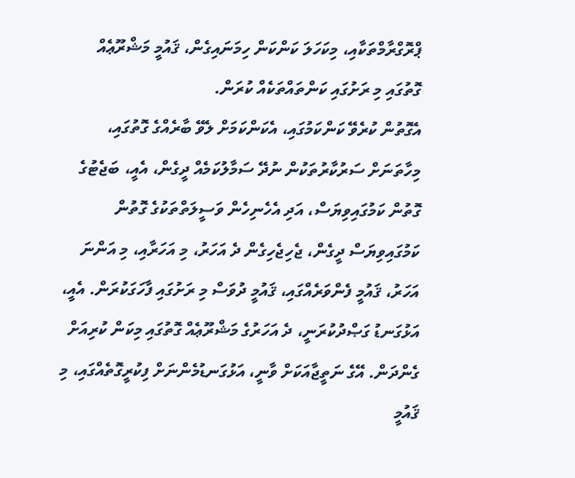ޕްރޮގްރާމްތަކާއި، މިކަހަލަ ކަންކަން ހިމަނައިގެން، ޤައުމީ މަޝްރޫޢެއް ގޮތުގައި މި ރަށުގައި ކަންތައްތަކެއް ކުރަން.
އެގޮތުން ކުރެވޭ ކަންކަމުގައި، އެކަންކަމަށް ލެވޭ ބާރެއްގެ ގޮތުގައި، މިހާތަނަށް ސަރުކާރުތަކުން ނުދޭ ސަމާލުކަމެއް ދީގެން، އެއީ، ބަޖެޓުގެ ގޮތުން ކަމުގައިވިޔަސް، އަދި އެހެނިހެން ވަސީލަތްތަކުގެ ގޮތުން ކަމުގައިވިޔަސް ދީގެން، ޖެހިޖެހިގެން ދެ އަހަރު، މި އަހަރާއި، މި އަންނަ އަހަރު، ޤައުމީ ފެންވަރެއްގައި، ޤައުމީ ދުވަސް މި ރަށުގައި ފާހަގަކުރަން. އެއީ، އަޅުގަނޑު ގަޞްދުކުރަނީ، ދެ އަހަރުގެ މަޝްރޫޢެއް ގޮތުގައި މިކަން ކުރިއަށް ގެންދަން. އޭގެ ނަތީޖާއަކަށް ވާނީ، އަޅުގަނޑުމެންނަށް ފިކުރީގޮތެއްގައި، މި ޤައުމީ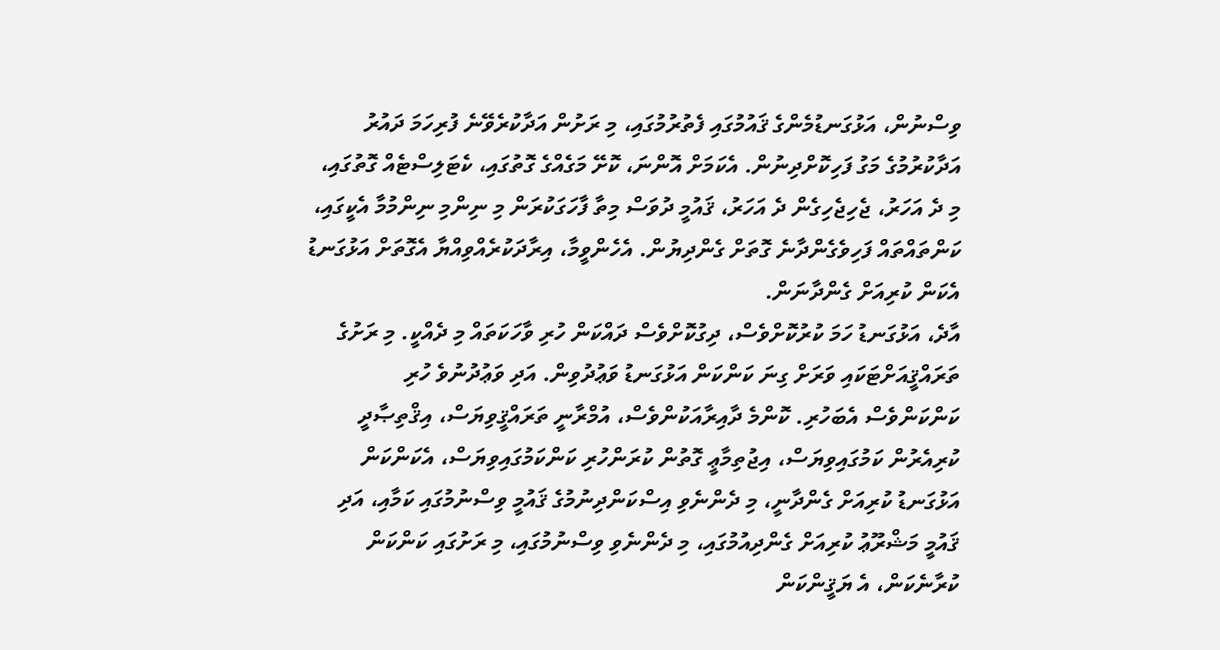ވިސްނުން، އަޅުގަނޑުމެންގެ ޤައުމުގައި ފެތުރުމުގައި، މި ރަށުން އަދާކުރެވޭނެ ފުރިހަމަ ދައުރު އަދާކުރުމުގެ މަގު ފަހިކޮށްދިނުން. އެކަމަށް އޮންނަ، ކޮށޭ މަގެއްގެ ގޮތުގައި، ކެޓަލިސްޓެއް ގޮތުގައި، މި ދެ އަހަރު، ޖެހިޖެހިގެން ދެ އަހަރު، ޤައުމީ ދުވަސް މިތާ ފާހަގަކުރަން މި ނިންމި ނިންމުމާ އެކީގައި، ކަންތައްތައް ފަހިވެގެންދާނެ ގޮތަށް ގެންދިޔުން. އެހެންވީމާ، އިރާދަކުރެއްވިއްޔާ އެގޮތަށް އަޅުގަނޑު އެކަން ކުރިއަށް ގެންދާނަން.
އާދެ، އަޅުގަނޑު ހަމަ ކުރުކޮށްވެސް، ދިގުކޮށްވެސް ދައްކަން ހުރި ވާހަކަތައް މި ދެއްކީ. މި ރަށުގެ ތަރައްޤީއަށްޓަކައި ވަރަށް ގިނަ ކަންކަން އަޅުގަނޑު ވަޢުދުވިން. އަދި ވަޢުދުނުވެ ހުރި ކަންކަންވެސް އެބަހުރި. ކޮންމެ ދާއިރާއަކުންވެސް، އުމްރާނީ ތަރައްޤީވިޔަސް، އިޤްތިޞާދީ ކުރިއެރުން ކަމުގައިވިޔަސް، އިޖުތިމާޢީ ގޮތުން ކުރަންހުރި ކަންކަމުގައިވިޔަސް، އެކަންކަން އަޅުގަނޑު ކުރިއަށް ގެންދާނީ، މި ދެންނެވި އިސްކަންދިނުމުގެ ޤައުމީ ވިސްނުމުގައި ކަމާއި، އަދި ޤައުމީ މަޝްރޫޢު ކުރިއަށް ގެންދިއުމުގައި، މި ދެންނެވި ވިސްނުމުގައި، މި ރަށުގައި ކަންކަން ކުރާނެކަން، އެ ޔަޤީންކަން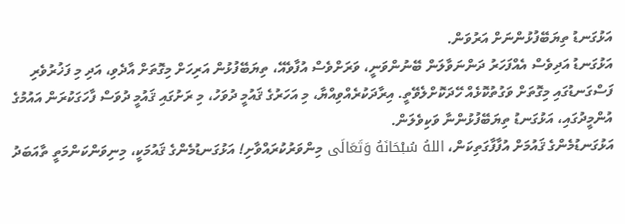އަޅުގަނޑު ތިޔަބޭފުޅުންނަށް އަރުވަން.
އަޅުގަނޑު އަދިވެސް އެއްފަހަރު ދަންނަވާލަން ބޭނުންވަނީ، ވަރަށްވެސް އުފާވެއޭ، ތިޔަބޭފުޅުން އަރިހަށް މިގޮތަށް އާދެވި، އަދި މި ފަޚުރުވެރި ފަސްގަނޑުގައި މިގޮތަށް ވަގުތުކޮޅެއް ހޭދަކޮށްލެވޭތީ. އިރާދަކުރެއްވިއްޔާ، މި އަހަރުގެ ޤައުމީ ދުވަހު، މި ރަށުގައި ޤައުމީ ދުވަސް ފާހަގަކުރަން އައުމުގެ އުންމީދުގައި، އަޅުގަނޑު ތިޔަބޭފުޅުންނާ ވަކިވެލަން.
އަޅުގަނޑުމެންގެ ޤައުމަށް އުފާފާގަތިކަން، اللهُ سُبْحَانَهُ وَتَعَالَى މިންވަރުކުރައްވާށި! އަޅުގަނޑުމެންގެ ޤައުމަކީ، މިނިވަންކަންމަތީ ތާއަބަދު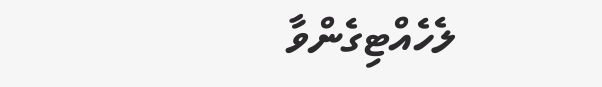ލެހެއްޓިގެންވާ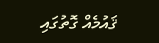ޤައުމެއް ގޮތުގައި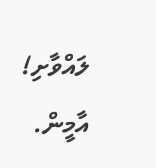ލައްވާށި! އާމީން.